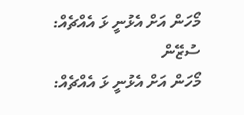މޯހަން އަށް އެޅުނީ ޅަ އެއްޗެއް: ސުޒޭން
މޯހަން އަށް އެޅުނީ ޅަ އެއްޗެއް: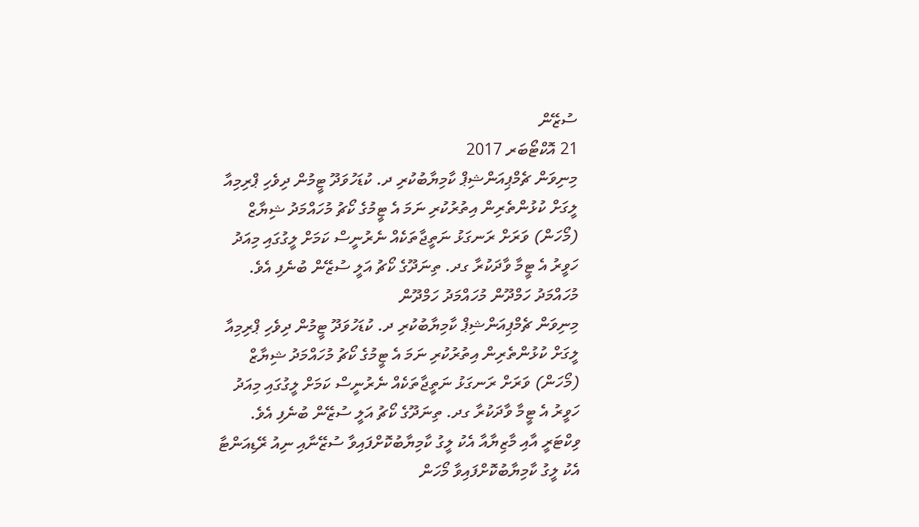ސުޒޭން
21 އޮކްޓޯބަރ 2017
މިނިވަން ޗެމްޕިއަންޝިޕް ކާމިޔާބުކުރި ދ. ކުޑަހުވަދޫ ޓީމުން ދިވެހި ޕްރިމިއާ ލީގަށް ކުޅުންތެރިން އިތުރުކުރި ނަމަ އެ ޓީމުގެ ކޯޗު މުހައްމަދު ޝިޔާޒް (މޯހަން) ވަރަށް ރަނގަޅު ނަތީޖާތަކެއް ނެރުނީސް ކަމަށް ލީގުގައި މިއަދު ހަވީރު އެ ޓީމާ ވާދަކުރާ ގދ. ތިނަދޫގެ ކޯޗު އަލީ ސުޒޭން ބުނެފި އެވެ.
މުހައްމަދު ހަމްދޫން މުހައްމަދު ހަމްދޫން
މިނިވަން ޗެމްޕިއަންޝިޕް ކާމިޔާބުކުރި ދ. ކުޑަހުވަދޫ ޓީމުން ދިވެހި ޕްރިމިއާ ލީގަށް ކުޅުންތެރިން އިތުރުކުރި ނަމަ އެ ޓީމުގެ ކޯޗު މުހައްމަދު ޝިޔާޒް (މޯހަން) ވަރަށް ރަނގަޅު ނަތީޖާތަކެއް ނެރުނީސް ކަމަށް ލީގުގައި މިއަދު ހަވީރު އެ ޓީމާ ވާދަކުރާ ގދ. ތިނަދޫގެ ކޯޗު އަލީ ސުޒޭން ބުނެފި އެވެ.
ވިކްޓަރީ އާއި މާޒިޔާއާ އެކު ލީގު ކާމިޔާބުކޮށްފައިވާ ސުޒޭނާއި ނިއު ރޭޑިއަންޓާ އެކު ލީގު ކާމިޔާބުކޮށްފައިވާ މޯހަން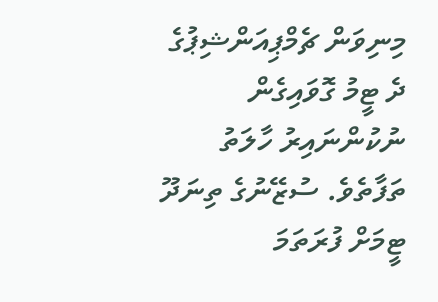މިނިވަން ޗެމްޕިއަންޝިޕުގެ ދެ ޓީމު ގޮވައިގެން ނުކުންނައިރު ހާލަތު ތަފާތެވެ. ސުޒޭނުގެ ތިނަދޫ ޓީމަށް ފުރަތަމަ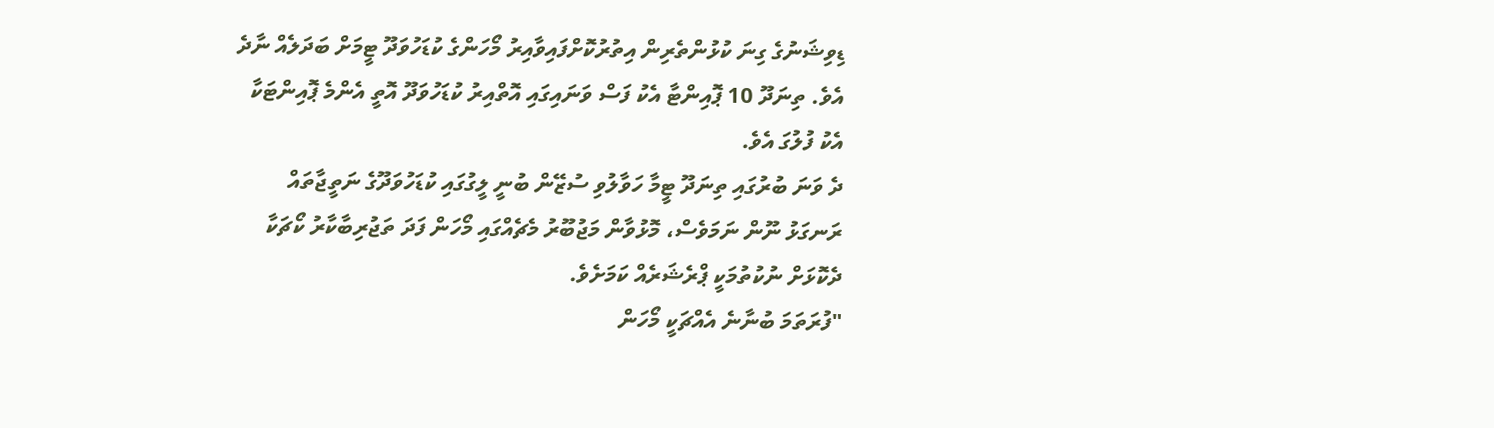ޑިވިޝަނުގެ ގިނަ ކުޅުންތެރިން އިތުރުކޮށްފައިވާއިރު މޯހަންގެ ކުޑަހުވަދޫ ޓީމަށް ބަދަލެއް ނާދެ އެވެ. ތިނަދޫ 10 ޕޮއިންޓާ އެކު ފަސް ވަނައިގައި އޮތްއިރު ކުޑަހުވަދޫ އޮތީ އެންމެ ޕޮއިންޓަކާ އެކު ފުލުގަ އެވެ.
ދެ ވަނަ ބުރުގައި ތިނަދޫ ޓީމާ ހަވާލުވި ސުޒޭން ބުނީ ލީގުގައި ކުޑަހުވަދޫގެ ނަތީޖާތައް ރަނގަޅު ނޫން ނަމަވެސް، މޮޅުވާން މަޖުބޫރު މެޗެއްގައި މޯހަން ފަދަ ތަޖުރިބާކާރު ކޯޗަކާ ދެކޮޅަށް ނުކުތުމަކީ ޕްރެޝަރެއް ކަމަށެވެ.
"ފުރަތަމަ ބުނާނެ އެއްޗަކީ މޯހަން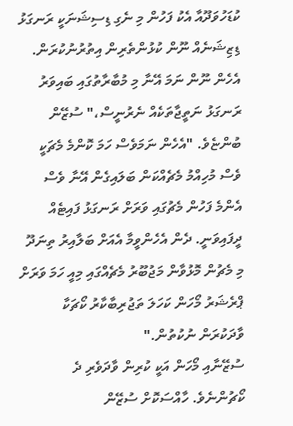ކުޑަހުވަދޫއާ އެކު ފަހުން މި ނެގި ޑިސިޝަނަކީ ރަނގަޅު ޑިޒިޝަނެއް ނޫން ކުޅުންތެރިން އިތުރުނުކުރަން. އެހެން ނޫން ނަމަ އޭނާ މި މުބާރާތުގައި ބައިވަރު ރަނގަޅު ނަތީޖާތަކެއް ނެރުނީސް،" ސުޒޭން ބުންޏެވެ. "އެހެން ނަމަވެސް ހަމަ ކޮންމެ މެޗަކީ ވެސް މުހިއްމު މެޗެއްކަން ބަލައިގެން އޭނާ ވެސް އެންމެ ފަހުން މެޗުގައި ވަރަށް ރަނގަޅު ފައިޓެއް ދީފައިވަނީ. ދެން އެހެންވީމާ އެއަށް ބަލާއިރު ތިނަދޫ މި މެޗުން މޮޅުވާން މަޖުބޫރު މެޗެއްގައި މިއީ ހަމަ ވަރަށް ޕްރެޝަރު މޯހަން ކަހަލަ ތަޖުރިބާކާރު ކޯޗަކާ ވާދަކުރަން ނުކުތުން."
ސުޒޭނާއި މޯހަން އަކީ ކުރިން ވާދަވެރި ދެ ކޯޗުންނެވެ. ހާއްސަކޮށް ސުޒޭން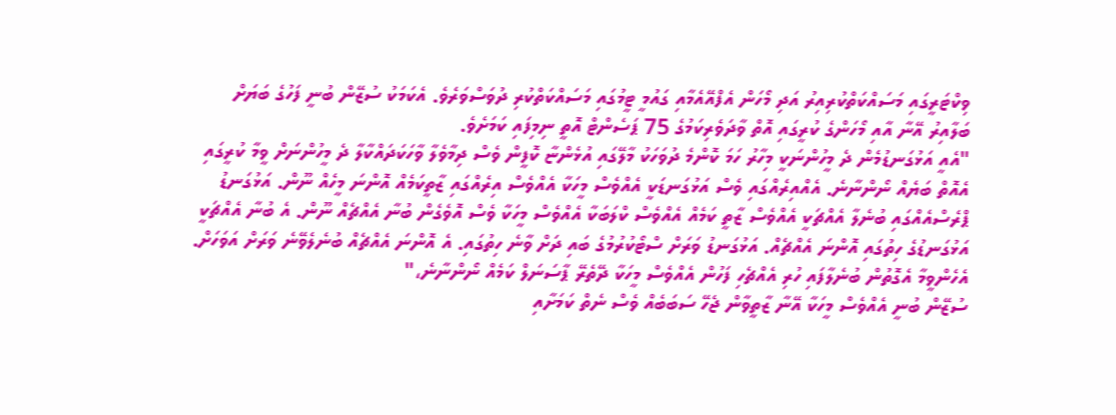ވިކްޓަރީގައި މަސައްކަތްކުރިއިރު އަދި މޯހަން އެފްއޭއެމާއި ގައުމީ ޓީމުގައި މަސައްކަތްކުރި ދުވަސްވަރެވެ. އެކަމަކު ސުޒޭން ބުނީ ފަހުގެ ބަޔަށް ބަލާއިރު އޭނާ އާއި މޯހަންގެ ކުރީގައި އޮތް ވާދަވެރިކަމުގެ 75 ޕަސެންޓް އޮތީ ނިމިފައި ކަމަށެވެ.
"އެއީ އަޅުގަނޑުމެން ދެ މީހުންނަކީ މިހާރު ހަމަ ކޮންމެ ދުވަހަކު މާލޭގައި އުޅެންޏާ ކޮފީން ވެސް ދިމާވެލާ ވާހަކަދައްކާލާ ދެ މީހުންނަށް ވީމާ ކުރީގައި އެއޮތް ބަޔެއް ނޯންނާނެ. އެއްއިރެއްގައި ވެސް އަޅުގަނޑަކީ އެއްވެސް މީހަކާ އެއްވެސް އިރެއްގައި ޒާތީކަމެއް އޮންނަ މީހެއް ނޫން. އަޅުގަނޑު ޕްރެސްއެއްގައި ބުނެލާ އެއްޗަކީ އެއްވެސް ޒާތީ ކަމެއް އެއްވެސް ކްލަބަކާ އެއްވެސް މީހަކާ ވެސް އޮވެގެން ބުނާ އެއްޗެއް ނޫން. އެ ބުނާ އެއްޗަކީ އަޅުގަނޑުގެ ހިތުގައި އޮންނަ އެއްޗެއް. އަޅުގަނޑު ވަރަށް ސްޓޯކުރުމުގެ ބައި ދަށް ވާނެ ހިތުގައި. އެ އޮންނަ އެއްޗެއް ބުނެލެވޭނެ ވަރަށް އަވަހަށް. އެހެންވީމާ އެގޮތުން ބުނެލާފައި ހުރި އެއްޗެހި ފަހުން އެއްވެސް މީހަކާ ދޭތެރޭ ޕާސަނަލް ކަމެއް ނޯންނާނެ،"
ސުޒޭން ބުނީ އެއްވެސް މީހަކާ އޭނާ ޒާތީވާން ޖެހޭ ސަބަބެއް ވެސް ނެތް ކަމަށާއި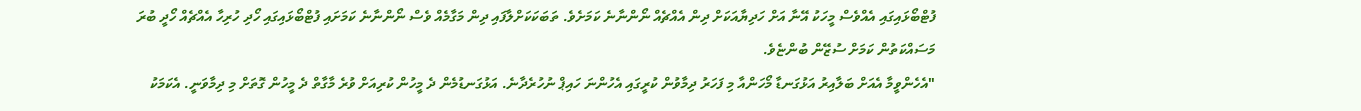ފުޓްބޯޅައިގައި އެއްވެސް މީހަކު އޭނާ އަށް ހަދިޔާއަކަށް ދިން އެއްޗެއް ނޯންނާނެ ކަމަށެވެ. ތަބަކަކަށްލާފައި ދިން މަގާމެއް ވެސް ނޯންނާނެ ކަމަށައި ފުޓްބޯޅައިގައި ހޯދި ހުރިހާ އެއްޗެއް ހޯދީ ބުރަ މަސައްކަތުން ކަމަށް ސުޒޭން ބުންޏެވެ.
"އެހެންވީމާ އެއަށް ބަލާއިރު އަޅުގަނޑާ މޯހަންއާ މި ފަހަރު ދިމާވުން ކުރީގައި އެހުންނަ ހައިޕް ނުހުރެދާނެ. އަޅުގަނޑުމެން ދެ މީހުން ކުރިއަށް ވުރެ މާގާތް ދެ މީހުން ގޮތަށް މި ދިމާވަނީ. އެކަމަކު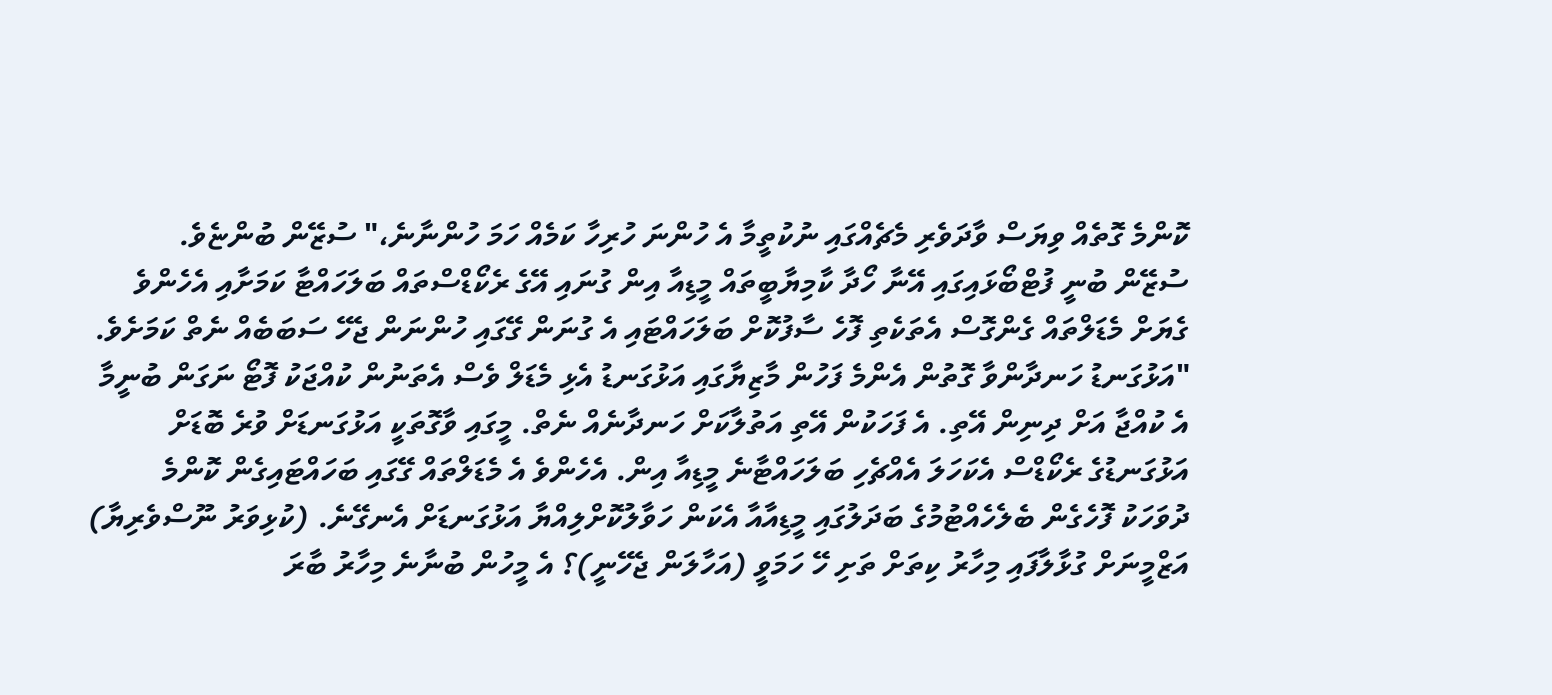ކޮންމެ ގޮތެއް ވިޔަސް ވާދަވެރި މެޗެއްގައި ނުކުތީމާ އެ ހުންނަ ހުރިހާ ކަމެއް ހަމަ ހުންނާނެ،" ސުޒޭން ބުންޏެވެ.
ސުޒޭން ބުނީ ފުޓްބޯޅައިގައި އޭނާ ހޯދާ ކާމިޔާބީތައް މީޑިއާ އިން ގުނައި އޭގެ ރެކޯޑްސްތައް ބަލަހައްޓާ ކަމަށާއި އެހެންވެ ގެޔަށް މެޑަލްތައް ގެންގޮސް އެތަކެތި ފޮހެ ސާފުކޮށް ބަލަހައްޓައި އެ ގުނަން ގޭގައި ހުންނަން ޖެހޭ ސަބަބެއް ނެތް ކަމަށެވެ.
"އަޅުގަނޑު ހަނދާންވާ ގޮތުން އެންމެ ފަހުން މާޒިޔާގައި އަޅުގަނޑު އެޅި މެޑަލް ވެސް އެތަނުން ކުއްޖަކު ފޮޓޯ ނަގަން ބުނީމާ އެ ކުއްޖާ އަށް ދިނިން އޭތި. އެ ފަހަކުން އޭތި އަތުލާކަށް ހަނދާނެއް ނެތް. މީގައި ވާގޮތަކީ އަޅުގަނޑަށް ވުރެ ބޮޑަށް އަޅުގަނޑުގެ ރެކޯޑްސް އެކަހަލަ އެއްޗެހި ބަލަހައްޓާނެ މީޑިއާ އިން. އެހެންވެ އެ މެޑަލްތައް ގޭގައި ބަހައްޓައިގެން ކޮންމެ ދުވަހަކު ފޮހެގެން ބެލެހެއްޓުމުގެ ބަދަލުގައި މީޑިއާއާ އެކަން ހަވާލުކޮށްލިއްޔާ އަޅުގަނޑަށް އެނގޭނެ. (ކުޅިވަރު ނޫސްވެރިޔާ) އަޒްމީނަށް ގުޅާލާފައި މިހާރު ކިތަށް ތަށި ހޭ ހަމަވީ (އަހާލަން ޖެހޭނީ)؟ އެ މީހުން ބުނާނެ މިހާރު ބާރަ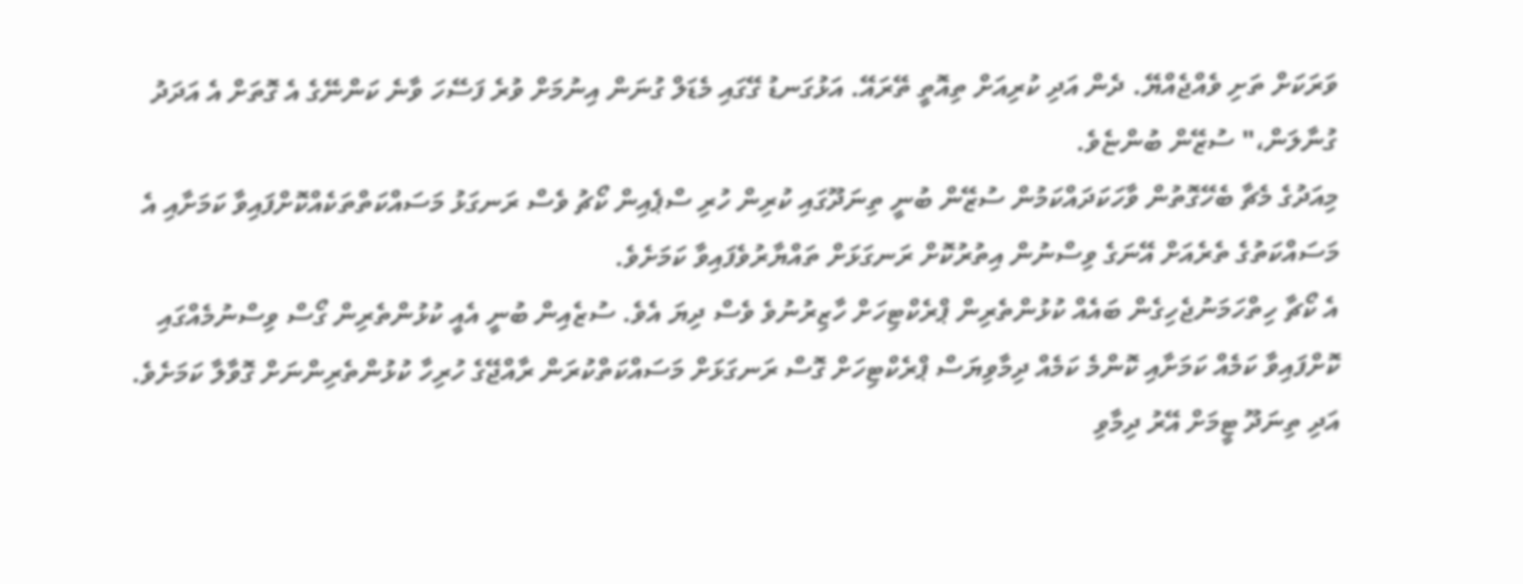ވަރަކަށް ތަށި ވެއްޖެއްޔޭ. ދެން އަދި ކުރިއަށް ތިއޮތީ ތޭރައޭ. އަޅުގަނޑު ގޭގައި މެޑަލް ގުނަން އިނުމަށް ވުރެ ފަސޭހަ ވާނެ ކަންނޭގެ އެ ގޮތަށް އެ އަދަދު ގުނާލަން،" ސުޒޭން ބުންޏެވެ.
މިއަދުގެ މެޗާ ބެހޭގޮތުން ވާހަކަދައްކަމުން ސުޒޭން ބުނީ ތިނަދޫގައި ކުރިން ހުރި ސްޕެއިން ކޯޗު ވެސް ރަނގަޅު މަސައްކަތްތަކެއްކޮށްފައިވާ ކަމަށާއި އެ މަސައްކަތުގެ ތެރެއަށް އޭނަގެ ވިސްނުން އިތުރުކޮށް ރަނގަޅަށް ތައްޔާރުވެފައިވާ ކަމަށެވެ.
އެ ކޯޗާ ހިތްހަމަނުޖެހިގެން ބައެއް ކުޅުންތެރިން ޕްރެކްޓިހަށް ހާޒިރުނުވެ ވެސް ދިޔަ އެވެ. ސުޒެއިން ބުނީ އެއީ ކުޅުންތެރިން ގޯސް ވިސްނުމެއްގައި ކޮށްފައިވާ ކަމެއް ކަމަށާއި ކޮންމެ ކަމެއް ދިމާވިޔަސް ޕްރެކްޓިހަށް ގޮސް ރަނގަޅަށް މަސައްކަތްކުރަން ރާއްޖޭގެ ހުރިހާ ކުޅުންތެރިންނަށް ގޮވާލާ ކަމަށެވެ. އަދި ތިނަދޫ ޓީމަށް އޭރު ދިމާވި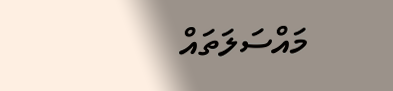މައްސަލަތައް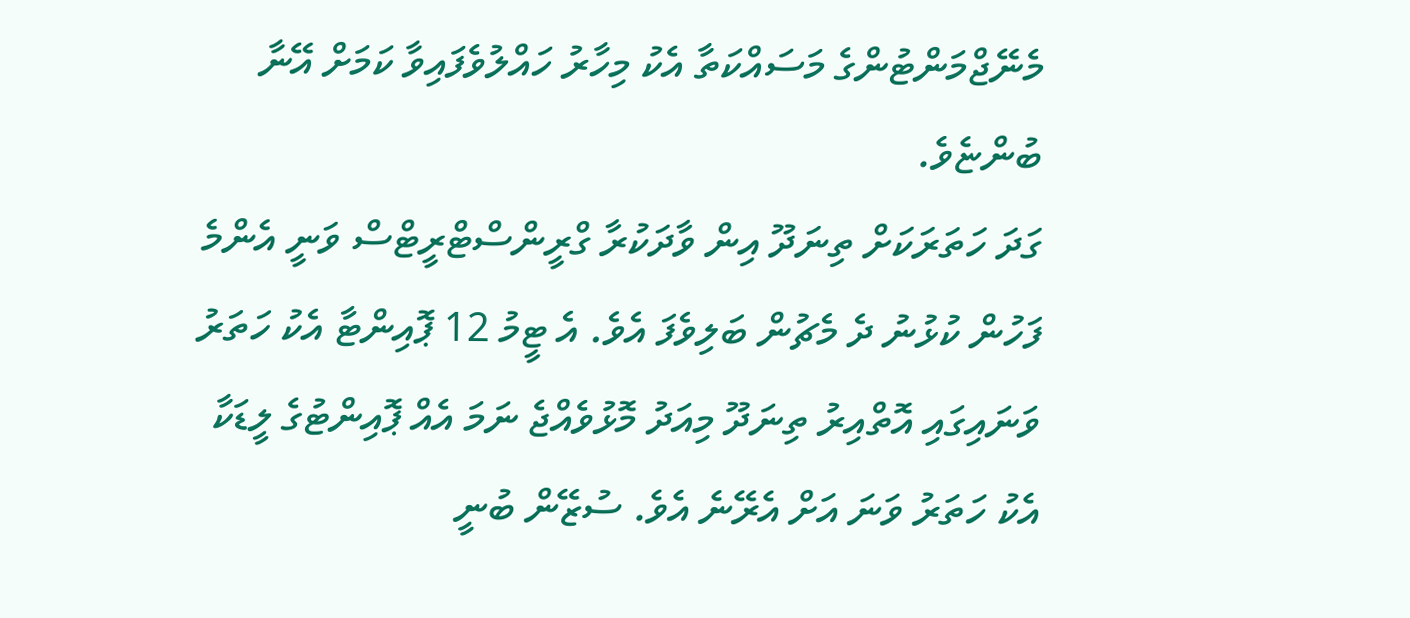މެނޭޖްމަންޓުންގެ މަސައްކަތާ އެކު މިހާރު ހައްލުވެފައިވާ ކަމަށް އޭނާ ބުންޏެވެ.
ގަދަ ހަތަރަކަށް ތިނަދޫ އިން ވާދަކުރާ ގްރީންސްޓްރީޓްސް ވަނީ އެންމެ ފަހުން ކުޅުނު ދެ މެޗުން ބަލިވެފަ އެވެ. އެ ޓީމު 12 ޕޮއިންޓާ އެކު ހަތަރު ވަނައިގައި އޮތްއިރު ތިނަދޫ މިއަދު މޮޅުވެއްޖެ ނަމަ އެއް ޕޮއިންޓުގެ ލީޑަކާ އެކު ހަތަރު ވަނަ އަށް އެރޭނެ އެވެ. ސުޒޭން ބުނީ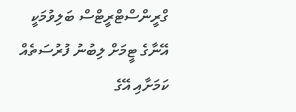ގްރީންސްޓްރީޓްސް ބަލިވުމަކީ އޭނާގެ ޓީމަށް ލިބުނު ފުރުސަތެއް ކަމަށާއި އޭގެ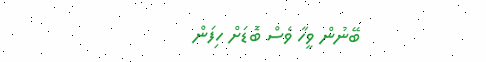ބޭނުން ވީހާ ވެސް ބޮޑަށް ހިފަން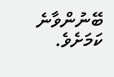ބޭނުންވާނެ ކަމަށެވެ.